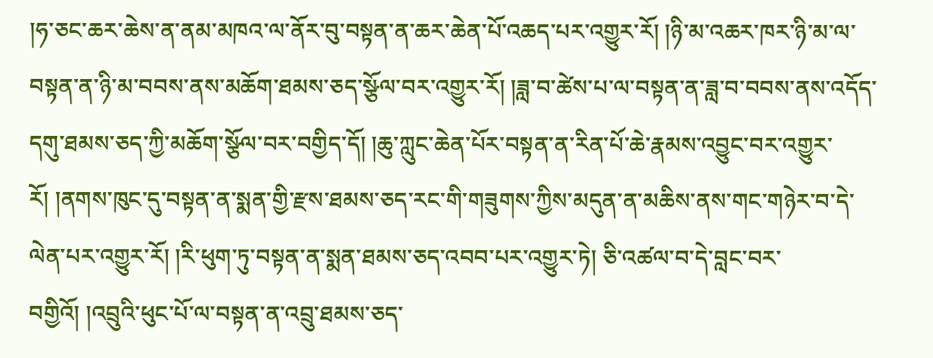།ཧ་ཅང་ཆར་ཆེས་ན་ནམ་མཁའ་ལ་ནོར་བུ་བསྟན་ན་ཆར་ཆེན་པོ་འཆད་པར་འགྱུར་རོ། །ཉི་མ་འཆར་ཁར་ཉི་མ་ལ་བསྟན་ན་ཉི་མ་བབས་ནས་མཆོག་ཐམས་ཅད་སྩོལ་བར་འགྱུར་རོ། །ཟླ་བ་ཚེས་པ་ལ་བསྟན་ན་ཟླ་བ་བབས་ནས་འདོད་དགུ་ཐམས་ཅད་ཀྱི་མཆོག་སྩོལ་བར་བགྱིད་དོ། །ཆུ་ཀླུང་ཆེན་པོར་བསྟན་ན་རིན་པོ་ཆེ་རྣམས་འབྱུང་བར་འགྱུར་རོ། །ནགས་ཁུང་དུ་བསྟན་ན་སྨན་གྱི་རྫས་ཐམས་ཅད་རང་གི་གཟུགས་ཀྱིས་མདུན་ན་མཆིས་ནས་གང་གཉེར་བ་དེ་ལེན་པར་འགྱུར་རོ། །རི་ཕུག་ཏུ་བསྟན་ན་སྨན་ཐམས་ཅད་འབབ་པར་འགྱུར་ཏེ། ཅི་འཚལ་བ་དེ་བླང་བར་བགྱིའོ། །འབྲུའི་ཕུང་པོ་ལ་བསྟན་ན་འབྲུ་ཐམས་ཅད་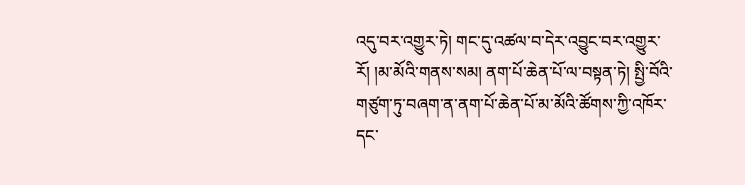འདུ་བར་འགྱུར་ཏེ། གང་དུ་འཚལ་བ་དེར་འབྱུང་བར་འགྱུར་རོ། །མ་མོའི་གནས་སམ། ནག་པོ་ཆེན་པོ་ལ་བསྟན་ཏེ། སྤྱི་བོའི་གཙུག་ཏུ་བཞག་ན་ནག་པོ་ཆེན་པོ་མ་མོའི་ཚོགས་ཀྱི་འཁོར་དང་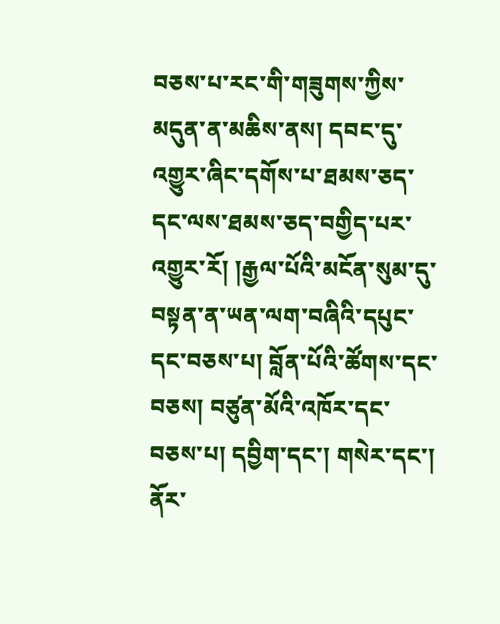བཅས་པ་རང་གི་གཟུགས་ཀྱིས་མདུན་ན་མཆིས་ནས། དབང་དུ་འགྱུར་ཞིང་དགོས་པ་ཐམས་ཅད་དང་ལས་ཐམས་ཅད་བགྱིད་པར་འགྱུར་རོ། །རྒྱལ་པོའི་མངོན་སུམ་དུ་བསྟན་ན་ཡན་ལག་བཞིའི་དཔུང་དང་བཅས་པ། བློན་པོའི་ཚོགས་དང་བཅས། བཙུན་མོའི་འཁོར་དང་བཅས་པ། དབྱིག་དང་། གསེར་དང་། ནོར་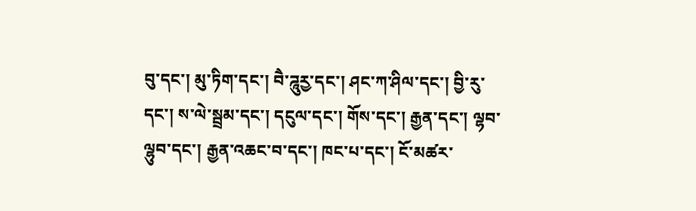བུ་དང་། མུ་ཏིག་དང་། བཻ་ཌཱུརྱ་དང་། ཤང་ཀ་ཤིལ་དང་། བྱི་རུ་དང་། ས་ལེ་སྦྲམ་དང་། དངུལ་དང་། གོས་དང་། རྒྱན་དང་། ལྷབ་ལྷུབ་དང་། རྒྱན་འཆང་བ་དང་། ཁང་པ་དང་། ངོ་མཚར་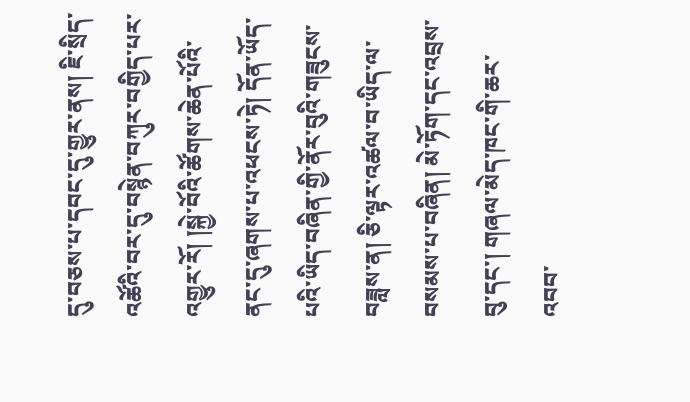དུ་བཅས་པ་དབང་དུ་གྱུར་ནས། ཇི་སྲིད་འཚོའི་བར་དུ་བསྙེན་བཀུར་བགྱིད་པར་འགྱུར་རོ། །སྐྱེ་བོའི་ཚོགས་ཆེན་པོའི་ནང་དུ་ཞགས་པ་འཕངས་ཏེ། དོན་ཡོད་པའི་ཡིད་བཞིན་གྱི་ནོར་བུའི་གཟུངས་བཟླས་ན། ཅི་ལྟར་འཚལ་བ་ཡིད་ལ་བསམས་པ་བཞིན། མེ་ཏོག་དང་འབྲས་བུ་དང་། གཞལ་མེད་ཁང་གི་ཆར་འབབ་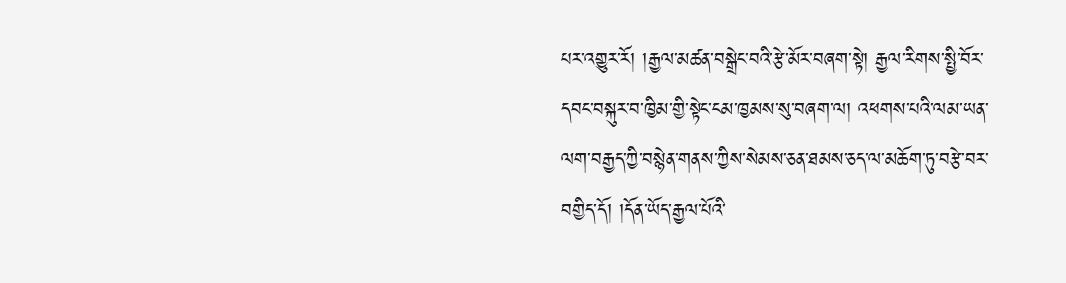པར་འགྱུར་རོ། །རྒྱལ་མཚན་བསྒྲེང་བའི་རྩེ་མོར་བཞག་སྟེ། རྒྱལ་རིགས་སྤྱི་བོར་དབང་བསྐུར་བ་ཁྱིམ་གྱི་སྟེང་ངམ་ཁྱམས་སུ་བཞག་ལ། འཕགས་པའི་ལམ་ཡན་ལག་བརྒྱད་ཀྱི་བསྙེན་གནས་ཀྱིས་སེམས་ཅན་ཐམས་ཅད་ལ་མཆོག་ཏུ་བརྩེ་བར་བགྱིད་དོ། །དོན་ཡོད་རྒྱལ་པོའི་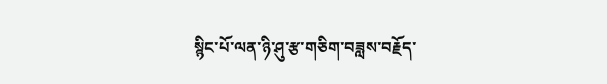སྙིང་པོ་ལན་ཉི་ཤུ་རྩ་གཅིག་བཟླས་བརྗོད་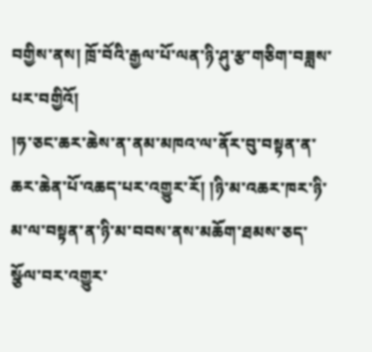བགྱིས་ནས། ཁྲོ་བོའི་རྒྱལ་པོ་ལན་ཉི་ཤུ་རྩ་གཅིག་བཟླས་པར་བགྱིའོ།
།ཧ་ཅང་ཆར་ཆེས་ན་ནམ་མཁའ་ལ་ནོར་བུ་བསྟན་ན་ཆར་ཆེན་པོ་འཆད་པར་འགྱུར་རོ། །ཉི་མ་འཆར་ཁར་ཉི་མ་ལ་བསྟན་ན་ཉི་མ་བབས་ནས་མཆོག་ཐམས་ཅད་སྩོལ་བར་འགྱུར་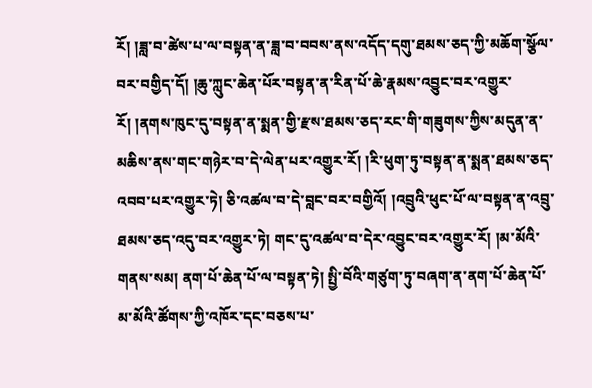རོ། །ཟླ་བ་ཚེས་པ་ལ་བསྟན་ན་ཟླ་བ་བབས་ནས་འདོད་དགུ་ཐམས་ཅད་ཀྱི་མཆོག་སྩོལ་བར་བགྱིད་དོ། །ཆུ་ཀླུང་ཆེན་པོར་བསྟན་ན་རིན་པོ་ཆེ་རྣམས་འབྱུང་བར་འགྱུར་རོ། །ནགས་ཁུང་དུ་བསྟན་ན་སྨན་གྱི་རྫས་ཐམས་ཅད་རང་གི་གཟུགས་ཀྱིས་མདུན་ན་མཆིས་ནས་གང་གཉེར་བ་དེ་ལེན་པར་འགྱུར་རོ། །རི་ཕུག་ཏུ་བསྟན་ན་སྨན་ཐམས་ཅད་འབབ་པར་འགྱུར་ཏེ། ཅི་འཚལ་བ་དེ་བླང་བར་བགྱིའོ། །འབྲུའི་ཕུང་པོ་ལ་བསྟན་ན་འབྲུ་ཐམས་ཅད་འདུ་བར་འགྱུར་ཏེ། གང་དུ་འཚལ་བ་དེར་འབྱུང་བར་འགྱུར་རོ། །མ་མོའི་གནས་སམ། ནག་པོ་ཆེན་པོ་ལ་བསྟན་ཏེ། སྤྱི་བོའི་གཙུག་ཏུ་བཞག་ན་ནག་པོ་ཆེན་པོ་མ་མོའི་ཚོགས་ཀྱི་འཁོར་དང་བཅས་པ་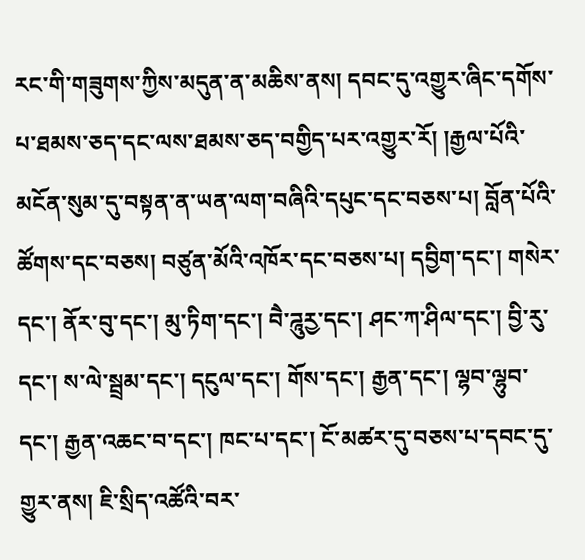རང་གི་གཟུགས་ཀྱིས་མདུན་ན་མཆིས་ནས། དབང་དུ་འགྱུར་ཞིང་དགོས་པ་ཐམས་ཅད་དང་ལས་ཐམས་ཅད་བགྱིད་པར་འགྱུར་རོ། །རྒྱལ་པོའི་མངོན་སུམ་དུ་བསྟན་ན་ཡན་ལག་བཞིའི་དཔུང་དང་བཅས་པ། བློན་པོའི་ཚོགས་དང་བཅས། བཙུན་མོའི་འཁོར་དང་བཅས་པ། དབྱིག་དང་། གསེར་དང་། ནོར་བུ་དང་། མུ་ཏིག་དང་། བཻ་ཌཱུརྱ་དང་། ཤང་ཀ་ཤིལ་དང་། བྱི་རུ་དང་། ས་ལེ་སྦྲམ་དང་། དངུལ་དང་། གོས་དང་། རྒྱན་དང་། ལྷབ་ལྷུབ་དང་། རྒྱན་འཆང་བ་དང་། ཁང་པ་དང་། ངོ་མཚར་དུ་བཅས་པ་དབང་དུ་གྱུར་ནས། ཇི་སྲིད་འཚོའི་བར་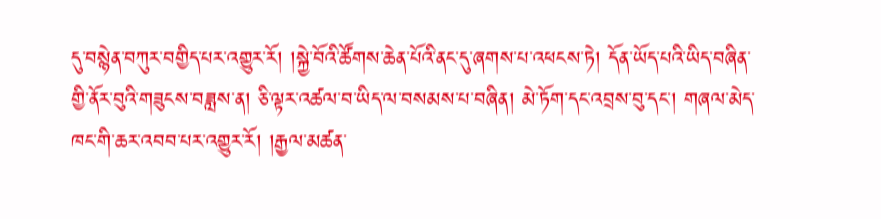དུ་བསྙེན་བཀུར་བགྱིད་པར་འགྱུར་རོ། །སྐྱེ་བོའི་ཚོགས་ཆེན་པོའི་ནང་དུ་ཞགས་པ་འཕངས་ཏེ། དོན་ཡོད་པའི་ཡིད་བཞིན་གྱི་ནོར་བུའི་གཟུངས་བཟླས་ན། ཅི་ལྟར་འཚལ་བ་ཡིད་ལ་བསམས་པ་བཞིན། མེ་ཏོག་དང་འབྲས་བུ་དང་། གཞལ་མེད་ཁང་གི་ཆར་འབབ་པར་འགྱུར་རོ། །རྒྱལ་མཚན་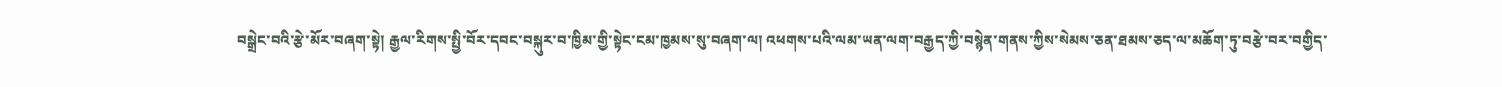བསྒྲེང་བའི་རྩེ་མོར་བཞག་སྟེ། རྒྱལ་རིགས་སྤྱི་བོར་དབང་བསྐུར་བ་ཁྱིམ་གྱི་སྟེང་ངམ་ཁྱམས་སུ་བཞག་ལ། འཕགས་པའི་ལམ་ཡན་ལག་བརྒྱད་ཀྱི་བསྙེན་གནས་ཀྱིས་སེམས་ཅན་ཐམས་ཅད་ལ་མཆོག་ཏུ་བརྩེ་བར་བགྱིད་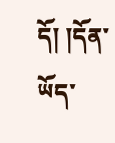དོ། །དོན་ཡོད་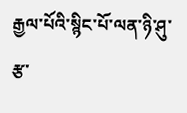རྒྱལ་པོའི་སྙིང་པོ་ལན་ཉི་ཤུ་རྩ་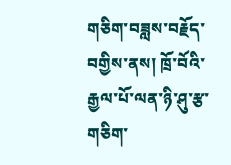གཅིག་བཟླས་བརྗོད་བགྱིས་ནས། ཁྲོ་བོའི་རྒྱལ་པོ་ལན་ཉི་ཤུ་རྩ་གཅིག་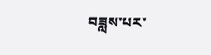བཟླས་པར་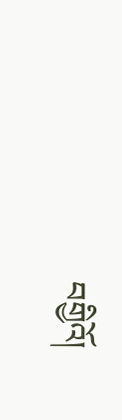བགྱིའོ།